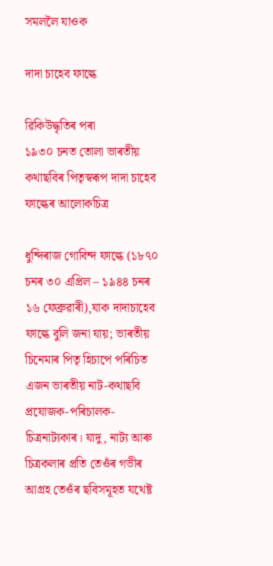সমললৈ যাওক

দাদা চাহেব ফাল্কে

ৱিকিউদ্ধৃতিৰ পৰা
১৯৩০ চনত তোলা ভাৰতীয় কথাছবিৰ পিতৃস্বৰূপ দাদা চাহেব ফাল্কেৰ আলোকচিত্ৰ

ধুন্দিৰাজ গোবিন্দ ফাল্কে (১৮৭০ চনৰ ৩০ এপ্ৰিল – ১৯৪৪ চনৰ ১৬ ফেব্ৰুৱাৰী),যাক দাদাচাহেব ফাল্কে বুলি জনা যায়; ভাৰতীয় চিনেমাৰ পিতৃ হিচাপে পৰিচিত এজন ভাৰতীয় নাট-কথাছবি প্ৰযোজক-পৰিচালক-চিত্ৰনাট্যকাৰ। যাদু, নাট্য আৰু চিত্ৰকলাৰ প্ৰতি তেওঁৰ গভীৰ আগ্ৰহ তেওঁৰ ছবিসমূহত যথেষ্ট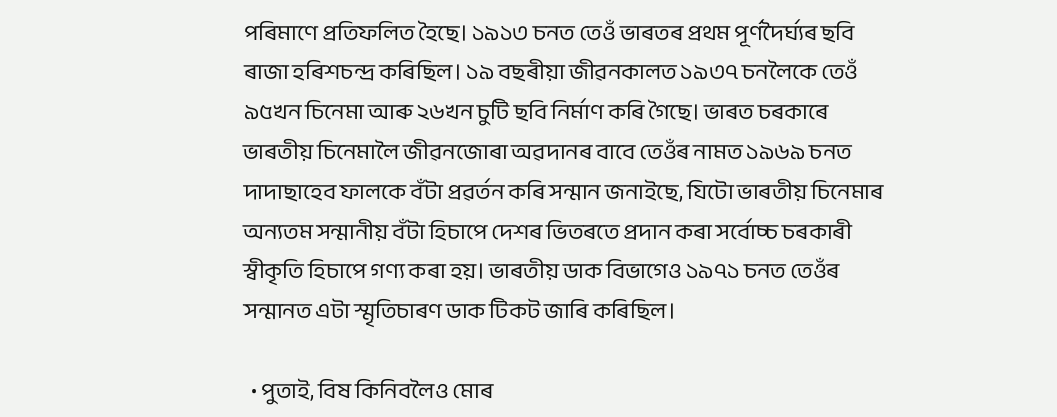পৰিমাণে প্ৰতিফলিত হৈছে। ১৯১৩ চনত তেওঁ ভাৰতৰ প্ৰথম পূৰ্ণদৈৰ্ঘ্যৰ ছবি ৰাজা হৰিশচন্দ্ৰ কৰিছিল। ১৯ বছৰীয়া জীৱনকালত ১৯৩৭ চনলৈকে তেওঁ ৯৫খন চিনেমা আৰু ২৬খন চুটি ছবি নিৰ্মাণ কৰি গৈছে। ভাৰত চৰকাৰে ভাৰতীয় চিনেমালৈ জীৱনজোৰা অৱদানৰ বাবে তেওঁৰ নামত ১৯৬৯ চনত দাদাছাহেব ফালকে বঁটা প্ৰৱৰ্তন কৰি সন্মান জনাইছে, যিটো ভাৰতীয় চিনেমাৰ অন্যতম সন্মানীয় বঁটা হিচাপে দেশৰ ভিতৰতে প্ৰদান কৰা সৰ্বোচ্চ চৰকাৰী স্বীকৃতি হিচাপে গণ্য কৰা হয়। ভাৰতীয় ডাক বিভাগেও ১৯৭১ চনত তেওঁৰ সন্মানত এটা স্মৃতিচাৰণ ডাক টিকট জাৰি কৰিছিল।

  • পুতাই, বিষ কিনিবলৈও মোৰ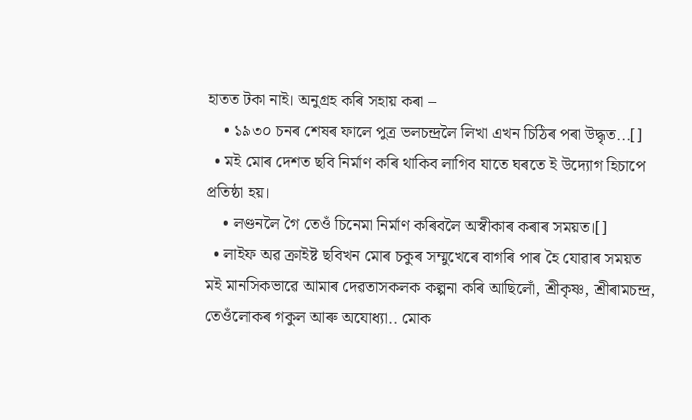হাতত টকা নাই। অনুগ্ৰহ কৰি সহায় কৰা –
    • ১৯৩০ চনৰ শেষৰ ফালে পুত্ৰ ভলচন্দ্ৰলৈ লিখা এখন চিঠিৰ পৰা উদ্ধৃত...[]
  • মই মোৰ দেশত ছবি নিৰ্মাণ কৰি থাকিব লাগিব যাতে ঘৰতে ই উদ্যোগ হিচাপে প্ৰতিষ্ঠা হয়।
    • লণ্ডনলৈ গৈ তেওঁ চিনেমা নিৰ্মাণ কৰিবলৈ অস্বীকাৰ কৰাৰ সময়ত।[]
  • লাইফ অৱ ক্ৰাইষ্ট ছবিখন মোৰ চকুৰ সম্মুখেৰে বাগৰি পাৰ হৈ যোৱাৰ সময়ত মই মানসিকভাৱে আমাৰ দেৱতাসকলক কল্পনা কৰি আছিলোঁ, শ্ৰীকৃষ্ণ, শ্ৰীৰামচন্দ্ৰ, তেওঁলোকৰ গকুল আৰু অযোধ্যা.. মোক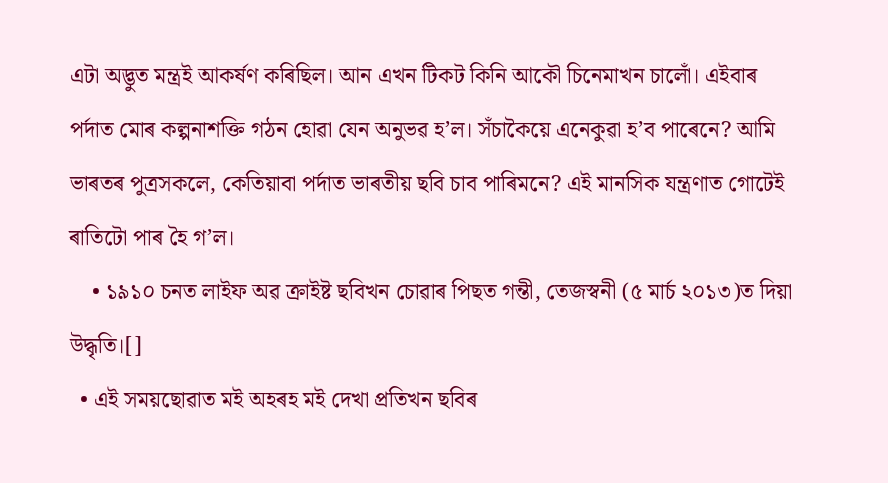এটা অদ্ভুত মন্ত্ৰই আকৰ্ষণ কৰিছিল। আন এখন টিকট কিনি আকৌ চিনেমাখন চালোঁ। এইবাৰ পৰ্দাত মোৰ কল্পনাশক্তি গঠন হোৱা যেন অনুভৱ হ’ল। সঁচাকৈয়ে এনেকুৱা হ’ব পাৰেনে? আমি ভাৰতৰ পুত্ৰসকলে, কেতিয়াবা পৰ্দাত ভাৰতীয় ছবি চাব পাৰিমনে? এই মানসিক যন্ত্ৰণাত গোটেই ৰাতিটো পাৰ হৈ গ’ল।
    • ১৯১০ চনত লাইফ অৱ ক্ৰাইষ্ট ছবিখন চোৱাৰ পিছত গন্তী, তেজস্বনী (৫ মাৰ্চ ২০১৩)ত দিয়া উদ্ধৃতি।[]
  • এই সময়ছোৱাত মই অহৰহ মই দেখা প্ৰতিখন ছবিৰ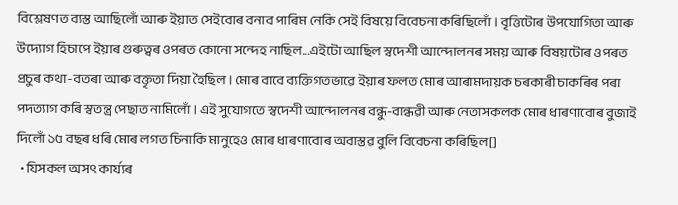বিশ্লেষণত ব্যস্ত আছিলোঁ আৰু ইয়াত সেইবোৰ বনাব পাৰিম নেকি সেই বিষয়ে বিবেচনা কৰিছিলোঁ। বৃত্তিটোৰ উপযোগিতা আৰু উদ্যোগ হিচাপে ইয়াৰ গুৰুত্বৰ ওপৰত কোনো সন্দেহ নাছিল...এইটো আছিল স্বদেশী আন্দোলনৰ সময় আৰু বিষয়টোৰ ওপৰত প্ৰচুৰ কথা-বতৰা আৰু বক্তৃতা দিয়া হৈছিল। মোৰ বাবে ব্যক্তিগতভাৱে ইয়াৰ ফলত মোৰ আৰামদায়ক চৰকাৰী চাকৰিৰ পৰা পদত্যাগ কৰি স্বতন্ত্ৰ পেছাত নামিলোঁ। এই সুযোগতে স্বদেশী আন্দোলনৰ বন্ধু-বান্ধৱী আৰু নেতাসকলক মোৰ ধাৰণাবোৰ বুজাই দিলোঁ ১৫ বছৰ ধৰি মোৰ লগত চিনাকি মানুহেও মোৰ ধাৰণাবোৰ অবাস্তৱ বুলি বিবেচনা কৰিছিল[]
  • যিসকল অসৎ কাৰ্য্যৰ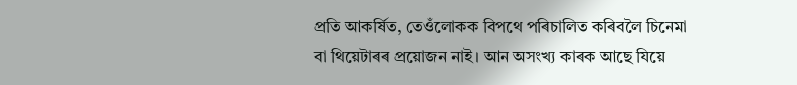প্ৰতি আকৰ্ষিত, তেওঁলোকক বিপথে পৰিচালিত কৰিবলৈ চিনেমা বা থিয়েটাৰৰ প্ৰয়োজন নাই। আন অসংখ্য কাৰক আছে যিয়ে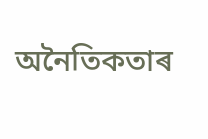অনৈতিকতাৰ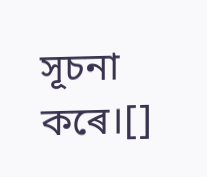সূচনা কৰে।[]